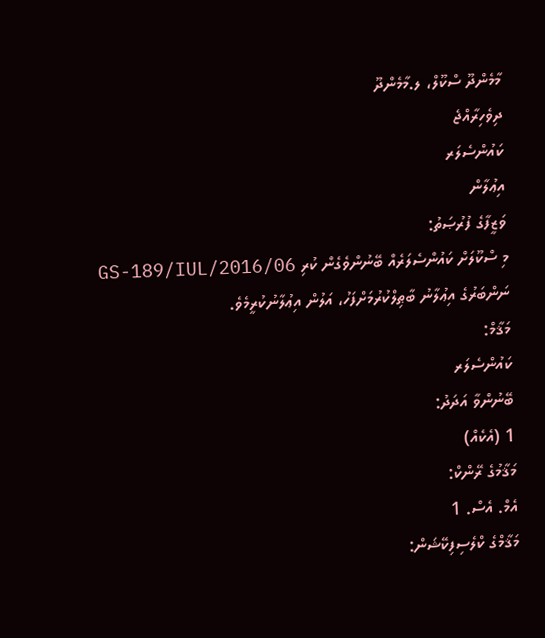މާމެންދޫ ސްކޫލް، ލ.މާމެންދޫ
ދިވެހިރާއްޖެ
ކައުންސެލަރ
އިޢުލާން
ވަޒީފާގެ ފުރުޞަތު:
މި ސްކޫލަށް ކައުންސެލަރެއް ބޭނުންވެގެން ކުރި GS-189/IUL/2016/06 ނަންބަރުގެ އިޢުލާނު ބާޠިލްކުރުމަށްފަހު، އަލުން އިޢުލާނުކުރީމެވެ.
މަޤާމް:
ކައުންސެލަރ
ބޭނުންވާ އަދަދު:
1 (އެކެއް)
މަޤާމުގެ ރޭންކް:
އެމް. އެސް. 1
މަޤާމްގެ ކްލެސިފިކޭޝަން: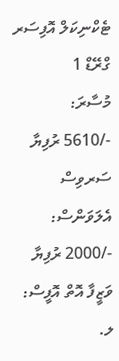ޓެކްނިކަލް އޮފިސަރ ގްރޭޑް 1
މުސާރަ:
-/5610 ރުފިޔާ
ސަރވިސް އެލަވަންސް:
-/2000 ރުފިޔާ
ވަޒީފާ އޮތް އޮފީސް:
ލ.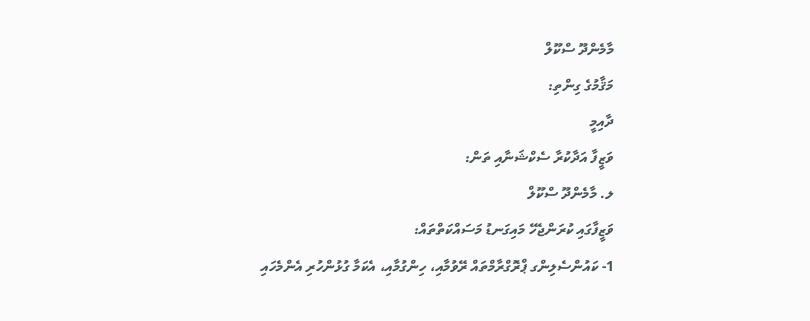މާމެންދޫ ސްކޫލް
މަޤާމުގެ ގިންތި:
ދާއިމީ
ވަޒީފާ އަދާކުރާ ސެކްޝަނާއި ތަން:
ލ. މާމެންދޫ ސްކޫލް
ވަޒީފާގައި ކުރަންޖެހޭ މައިގަނޑު މަސައްކަތްތައް:
1- ކައުންސެލިންގ ޕްރޮގްރާމްތައް ރޭވުމާއި، ހިންގުމާއި، އެކަމާ ގުޅުންހުރި އެންމެހައި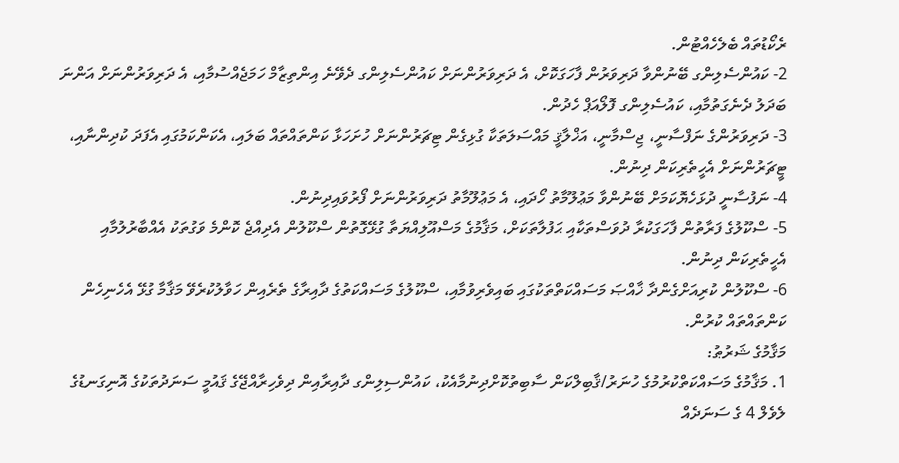ރެކޯޑުތައް ބެލެހެއްޓުން.
2- ކައުންސެލިންގ ބޭނުންވާ ދަރިވަރުން ފާހަގަކޮށް، އެ ދަރިވަރުންނަށް ކައުންސެލިންގ ދެވޭނެ އިންތިޒާމް ހަމަޖެއްސުމާއި، އެ ދަރިވަރުންނަށް އަންނަ ބަދަލު ދެނެގަތުމާއި، ކައުސެލިންގ ފޮލޯއަޕް ހެދުން.
3- ދަރިވަރުންގެ ނަފްސާނީ، ޖިސްމާނީ، އަޚްލާޤީ މައްސަލަތަކާ ގުޅިގެން ޓިޗަރުންނަށް ހުށަހަޅާ ކަންތައްތައް ބަލައި، އެކަންކަމުގައި އެފަދަ ކުދިންނާއި، ޓީޗަރުންނަށް އެހީތެރިކަން ދިނުން.
4- ނަފުސާނީ ދުޅަހެޔޮކަމަށް ބޭނުންވާ މަޢުލޫމާތު ހޯދައި، އެ މަޢުލޫމާތު ދަރިވަރުންނަށް ފޯރުވައިދިނުން.
5- ސްކޫލުގެ ފަރާތުން ފާހަގަކުރާ ދުވަސްތަކާއި ޙަފުލާތަކަށް، މަޤާމުގެ މަސްއޫލިއްޔަތާ ގުޅޭގޮތުން ސްކޫލުން އެދިއްޖެ ކޮންމެ ވަގުތަކު އެއްބާރުލުމާއި އެހީތެރިކަން ދިނުން.
6- ސްކޫލުން ކުރިއަށްގެންދާ ޚާއްޞަ މަސައްކަތްތަކުގައި ބައިވެރިވުމާއި، ސްކޫލުގެ މަސައްކަތުގެ ދާއިރާގެ ތެރެއިން ހަވާލުކުރެވޭ މަޤާމާ ގުޅޭ އެހެނިހެން ކަންތައްތައް ކުރުން.
މަޤާމުގެ ޝަރުޠު:
1. މަޤާމުގެ މަސައްކަތްކުރުމުގެ ހުނަރު/ޤާބިލްކަން ސާބިތުކޮށްދިނުމާއެކު، ކައުންސިލިންގ ދާއިރާއިން ދިވެހިރާއްޖޭގެ ޤައުމީ ސަނަދުތަކުގެ އޮނިގަނޑުގެ ލެވެލް 4 ގެ ސަނަދެއް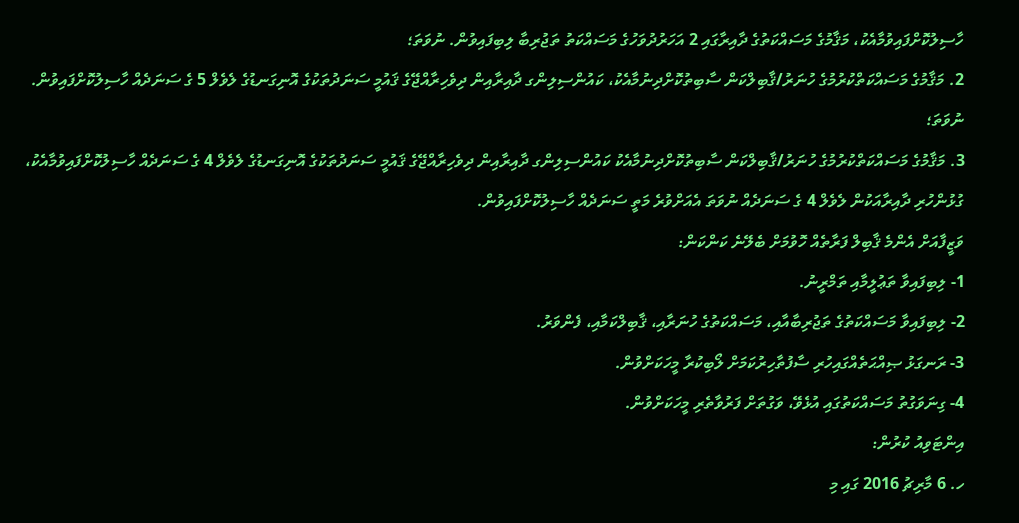ހާސިލުކޮށްފައިވުމާއެކު، މަޤާމުގެ މަސައްކަތުގެ ދާއިރާގައި 2 އަހަރުދުވަހުގެ މަސައްކަތު ތަޖުރިބާ ލިބިފައިވުން. ނުވަތަ؛
2. މަޤާމުގެ މަސައްކަތްކުރުމުގެ ހުނަރު/ޤާބިލްކަން ސާބިތުކޮށްދިނުމާއެކު، ކައުންސިލިންގ ދާއިރާއިން ދިވެހިރާއްޖޭގެ ޤައުމީ ސަނަދުތަކުގެ އޮނިގަނޑުގެ ލެވެލް 5 ގެ ސަނަދެއް ހާސިލުކޮށްފައިވުން. ނުވަތަ؛
3. މަޤާމުގެ މަސައްކަތްކުރުމުގެ ހުނަރު/ޤާބިލްކަން ސާބިތުކޮށްދިނުމާއެކު ކައުންސިލިންގ ދާއިރާއިން ދިވެހިރާއްޖޭގެ ޤައުމީ ސަނަދުތަކުގެ އޮނިގަނޑުގެ ލެވެލް 4 ގެ ސަނަދެއް ހާސިލުކޮށްފައިވުމާއެކު، ގުޅުންހުރި ދާއިރާއަކުން ލެވެލް 4 ގެ ސަނަދެއް ނުވަތަ އެއަށްވުރެ މަތީ ސަނަދެއް ހާސިލުކޮށްފައިވުން.
ވަޒީފާއަށް އެންމެ ޤާބިލް ފަރާތެއް ހޮވުމަށް ބެލޭނެ ކަންކަން:
1- ލިބިފައިވާ ތަޢުލީމާއި ތަމްރީނު.
2- ލިބިފައިވާ މަސައްކަތުގެ ތަޖުރިބާއާއި، މަސައްކަތުގެ ހުނަރާއި، ޤާބިލްކަމާއި، ފެންވަރު.
3- ރަނގަޅު ޞިއްޙަތެއްގައިހުރި ސާފުތާހިރުކަމަށް ލޯބިކުރާ މީހަކަށްވުން.
4- ގިނަވަގުތު މަސައްކަތުގައި އުޅެވޭ، ވަގުތަށް ފަރުވާތެރި މީހަކަށްވުން.
އިންޓަވިއު ކުރުން:
ހ. 6 މާރިޗު 2016 ގައި މި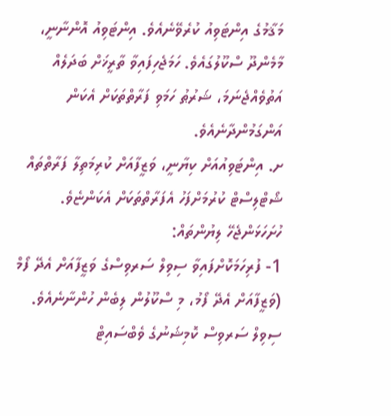މަޤާމުގެ އިންޓަވިއު ކުރެވޭނެއެވެ. އިންޓަވިއު އޮންނާނީ، މާމެންދޫ ސްކޫލުގައެވެ. ހަމަޖެހިފައިވާ ތާރީޚަށް ބަދަލެއް އަތުވެއްޖެނަމަ، ޝަރުޠު ހަމަވި ފަރާތްތަކަށް އެކަން އަންގަމުންދާނެއެވެ.
ށ. އިންޓަވިއުއަށް ކިޔާނީ، ވަޒީފާއަށް ކުރިމަތިލާ ފަރާތްތައް ޝޯޓްލިސްޓް ކުރުމަށްފަހު އެފަރާތްތަކަށް އެކަންޏެވެ.
ހުށަހަޅަންޖެހޭ ލިޔުންތައް:
1- ފުރިހަމަކޮށްފައިވާ ސިވިލް ސަރވިސްގެ ވަޒީފާއަށް އެދޭ ފޯމް (ވަޒީފާއަށް އެދޭ ފޯމު، މި ސްކޫލުން ލިބެން ހުންނާނެއެވެ. ސިވިލް ސަރވިސް ކޮމިޝަނުގެ ވެބްސައިޓް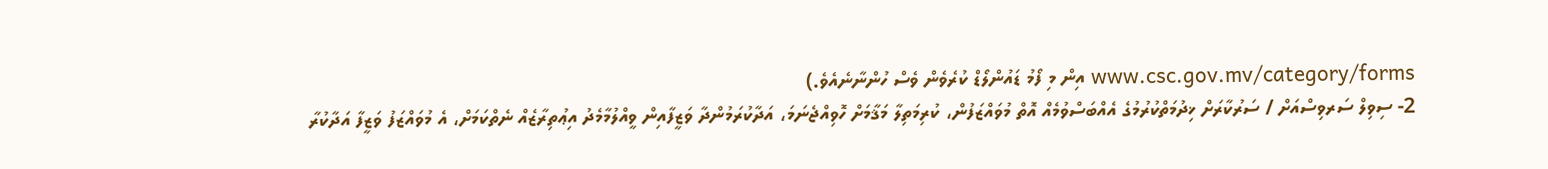www.csc.gov.mv/category/forms އިން މި ފޯމު ޑައުންލޯޑް ކުރެވެން ވެސް ހުންނާނެއެވެ.)
2- ސިވިލް ސަރވިސްއަށް / ސަރުކާރަށް ޚިދުމަތްކުރުމުގެ އެއްބަސްވުމެއް އޮތް މުވައްޒަފުން، ކުރިމަތިލާ މަޤާމަށް ހޮވިއްޖެނަމަ، އަދާކުރަމުންދާ ވަޒީފާއިން ވީއްލުމާމެދު އިޢުތިރާޒެއް ނެތްކަމަށް، އެ މުވައްޒަފު ވަޒީފާ އަދާކުރާ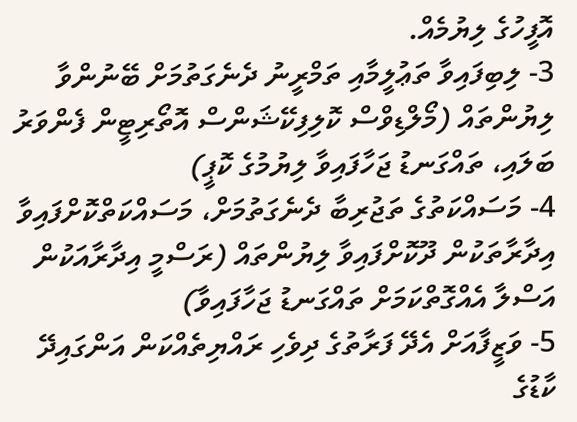އޮފީހުގެ ލިޔުމެއް.
3- ލިބިފައިވާ ތަޢުލީމާއި ތަމްރީނު ދެނެގަތުމަށް ބޭނުންވާ ލިޔުންތައް (މޯލްޑިވްސް ކޮލިފިކޭޝަންސް އޮތޯރިޓީން ފެންވަރު ބަލައި، ތައްގަނޑު ޖަހާފައިވާ ލިޔުމުގެ ކޮޕީ)
4- މަސައްކަތުގެ ތަޖުރިބާ ދެނެގަތުމަށް، މަސައްކަތްކޮށްފައިވާ އިދާރާތަކުން ދޫކޮށްފައިވާ ލިޔުންތައް (ރަސްމީ އިދާރާއަކުން އަސްލާ އެއްގޮތްކަމަށް ތައްގަނޑު ޖަހާފައިވާ)
5- ވަޒީފާއަށް އެދޭ ފަރާތުގެ ދިވެހި ރައްޔިތެއްކަން އަންގައިދޭ ކާޑުގެ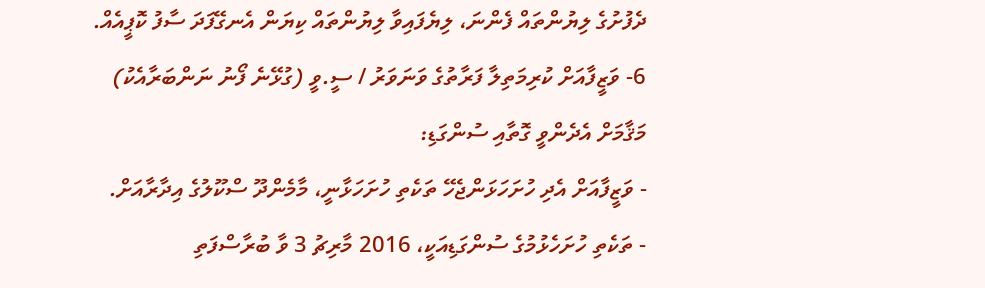ދެފުށުގެ ލިޔުންތައް ފެންނަ، ލިޔެފައިވާ ލިޔުންތައް ކިޔަން އެނގޭފަދަ ސާފު ކޮޕީއެއް.
6- ވަޒީފާއަށް ކުރިމަތިލާ ފަރާތުގެ ވަނަވަރު / ސީ.ވީ (ގުޅޭނެ ފޯނު ނަންބަރާއެކު)
މަޤާމަށް އެދެންވީ ގޮތާއި ސުންގަޑި:
- ވަޒީފާއަށް އެދި ހުށަހަޅަންޖެހޭ ތަކެތި ހުށަހަޅާނީ، މާމެންދޫ ސްކޫލުގެ އިދާރާއަށް.
- ތަކެތި ހުށަހެޅުމުގެ ސުންގަޑިއަކީ، 2016 މާރިޗު 3 ވާ ބުރާސްފަތި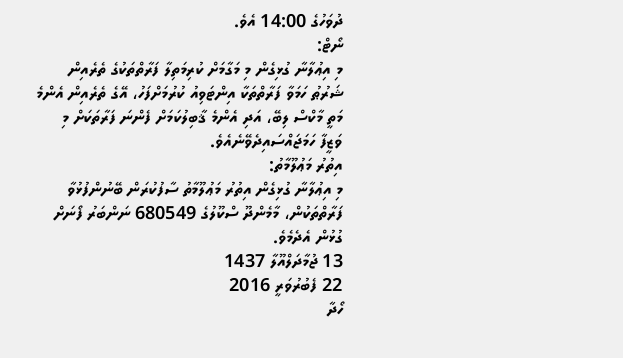ދުވަހުގެ 14:00 އެވެ.
ނޯޓް:
މި އިޢުލާނާ ގުޅިގެން މި މަގާމަށް ކުރިމަތިލާ ފަރާތްތަކުގެ ތެރެއިން ޝަރުޠު ހަމަވާ ފަރާތްތަކާ އިންޓަވިއު ކުރުމަށްފަހު، އޭގެ ތެރެއިން އެންމެ މަތީ މާކްސް ލިބޭ، އަދި އެންމެ ޤާބިލުކަމަށް ފެންނަ ފަރާތަކަށް މި ވަޒީފާ ހަމަޖައްސައިދެވޭނެއެވެ.
އިތުރު މަޢުލޫމާތު:
މި އިޢުލާނާ ގުޅިގެން އިތުރު މަޢުލޫމާތު ސާފުކުރަން ބޭނުންފުޅުވާ ފަރާތްތަކުން، މާމެންދޫ ސްކޫލުގެ 680549 ނަންބަރު ފޯނަށް ގުޅުން އެދެމެވެ.
13 ޖުމާދަލްއޫލާ 1437
22 ފެބުރުވަރީ 2016
ހޯދާ